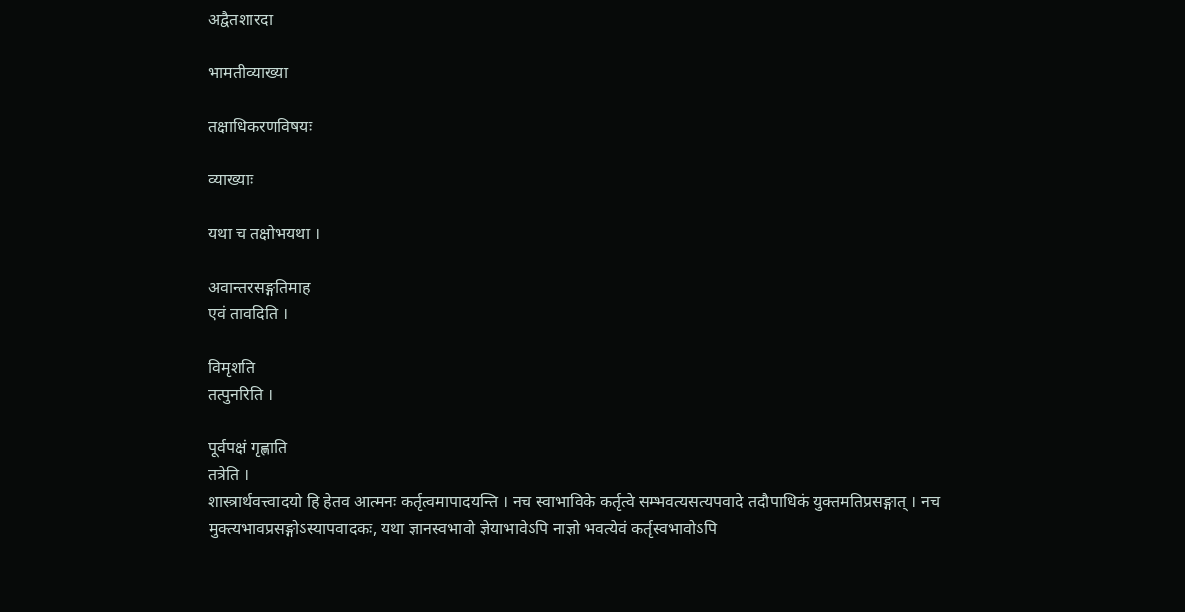अद्वैतशारदा

भामतीव्याख्या

तक्षाधिकरणविषयः

व्याख्याः

यथा च तक्षोभयथा ।

अवान्तरसङ्गतिमाह
एवं तावदिति ।

विमृशति
तत्पुनरिति ।

पूर्वपक्षं गृह्णाति
तत्रेति ।
शास्त्रार्थवत्त्वादयो हि हेतव आत्मनः कर्तृत्वमापादयन्ति । नच स्वाभाविके कर्तृत्वे सम्भवत्यसत्यपवादे तदौपाधिकं युक्तमतिप्रसङ्गात् । नच मुक्त्यभावप्रसङ्गोऽस्यापवादकः, यथा ज्ञानस्वभावो ज्ञेयाभावेऽपि नाज्ञो भवत्येवं कर्तृस्वभावोऽपि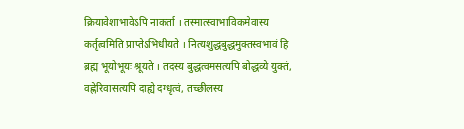क्रियावेशाभावेऽपि नाकर्ता । तस्मात्स्वाभाविकमेवास्य कर्तृत्वमिति प्राप्तेऽभिधीयते । नित्यशुद्धबुद्धमुक्तस्वभावं हि ब्रह्म भूयोभूयः श्रूयते । तदस्य बुद्धत्वमसत्यपि बोद्धव्ये युक्तं, वह्नेरिवासत्यपि दाह्ये दग्धृत्वं, तच्छीलस्य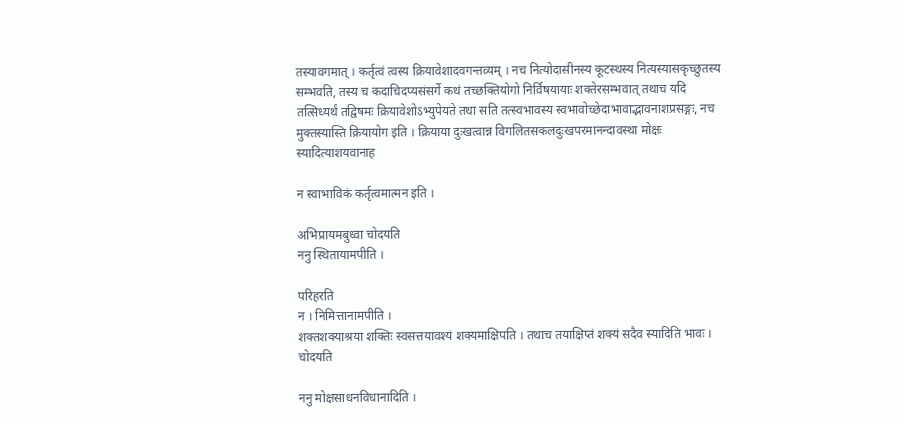तस्यावगमात् । कर्तृत्वं त्वस्य क्रियावेशादवगन्तव्यम् । नच नित्योदासीनस्य कूटस्थस्य नित्यस्यासकृच्छुतस्य सम्भवति, तस्य च कदाचिदप्यसंसर्गे कथं तच्छक्तियोगो निर्विषयायाः शक्तेरसम्भवात् तथाच यदि तत्सिध्यर्थं तद्विषमः क्रियावेशोऽभ्युपेयते तथा सति तत्स्वभावस्य स्वभावोच्छेदाभावाद्भावनाशप्रसङ्गः, नच मुक्तस्यास्ति क्रियायोग इति । क्रियाया दुःखत्वान्न विगलितसकलदुःखपरमानन्दावस्था मोक्षः स्यादित्याशयवानाह

न स्वाभाविकं कर्तृत्वमात्मन इति ।

अभिप्रायमबुध्वा चोदयति
ननु स्थितायामपीति ।

परिहरति
न । निमित्तानामपीति ।
शक्तशक्याश्रया शक्तिः स्वसत्तयावश्यं शक्यमाक्षिपति । तथाच तयाक्षिप्तं शक्यं सदैव स्यादिति भावः । चोदयति

ननु मोक्षसाधनविधानादिति ।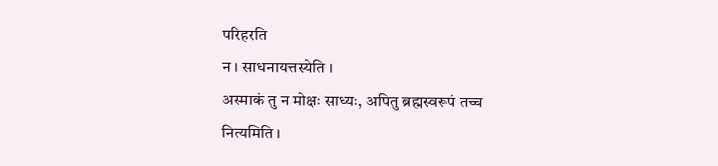परिहरति
न । साधनायत्तस्येति ।
अस्माकं तु न मोक्षः साध्यः, अपितु ब्रह्मस्वरूपं तच्च नित्यमिति ।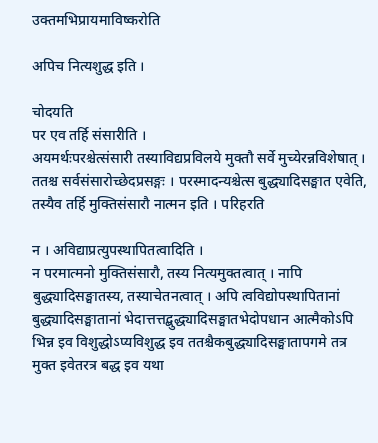उक्तमभिप्रायमाविष्करोति

अपिच नित्यशुद्ध इति ।

चोदयति
पर एव तर्हि संसारीति ।
अयमर्थःपरश्चेत्संसारी तस्याविद्यप्रविलये मुक्तौ सर्वे मुच्येरन्नविशेषात् । ततश्च सर्वसंसारोच्छेदप्रसङ्गः । परस्मादन्यश्चेत्स बुद्ध्यादिसङ्घात एवेति, तस्यैव तर्हि मुक्तिसंसारौ नात्मन इति । परिहरति

न । अविद्याप्रत्युपस्थापितत्वादिति ।
न परमात्मनो मुक्तिसंसारौ, तस्य नित्यमुक्तत्वात् । नापि बुद्ध्यादिसङ्घातस्य, तस्याचेतनत्वात् । अपि त्वविद्योपस्थापितानां बुद्ध्यादिसङ्घातानां भेदात्तत्तद्बुद्ध्यादिसङ्घातभेदोपधान आत्मैकोऽपि भिन्न इव विशुद्धोऽप्यविशुद्ध इव ततश्चैकबुद्ध्यादिसङ्घातापगमे तत्र मुक्त इवेतरत्र बद्ध इव यथा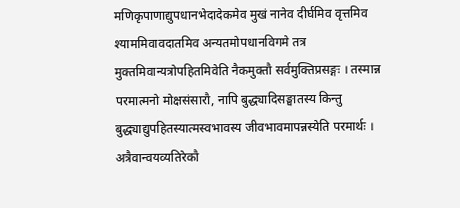मणिकृपाणाद्युपधानभेदादेकमेव मुखं नानेव दीर्घमिव वृत्तमिव श्याममिवावदातमिव अन्यतमोपधानविगमे तत्र मुक्तमिवान्यत्रोपहितमिवेति नैकमुक्तौ सर्वमुक्तिप्रसङ्गः । तस्मान्न परमात्मनो मोक्षसंसारौ, नापि बुद्ध्यादिसङ्घातस्य किन्तु बुद्ध्याद्युपहितस्यात्मस्वभावस्य जीवभावमापन्नस्येति परमार्थः । अत्रैवान्वयव्यतिरेकौ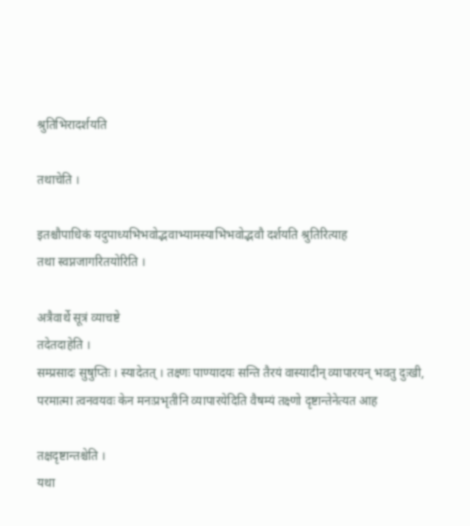श्रुतिभिरादर्शयति

तथाचेति ।

इतश्चौपाधिकं यदुपाध्यभिभवोद्भवाभ्यामस्याभिभवोद्भवौ दर्शयति श्रुतिरित्याह
तथा स्वप्नजागरितयोरिति ।

अत्रैवार्थे सूत्रं व्याचष्टे
तदेतदाहेति ।
सम्प्रसादः सुषुप्तिः । स्यादेतत् । तक्ष्णः पाण्यादयः सन्ति तैरयं वास्यादीन् व्यापारयन् भवतु दुःखी, परमात्मा त्वनवयवः केन मनःप्रभृतीनि व्यापारयेदिति वैषम्यं तक्ष्णो दृष्टान्तेनेत्यत आह

तक्षदृष्टान्तश्चेति ।
यथा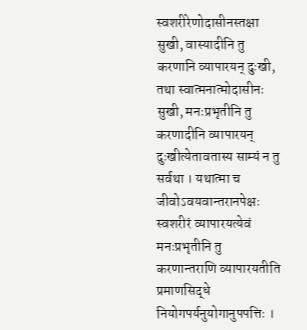स्वशरीरेणोदासीनस्तक्षा सुखी, वास्यादीनि तु करणानि व्यापारयन् दुःखी, तथा स्वात्मनात्मोदासीनः सुखी, मनःप्रभृतीनि तु करणादीनि व्यापारयन् दुःखीत्येतावतास्य साम्यं न तु सर्वथा । यथात्मा च जीवोऽवयवान्तरानपेक्षः स्वशरीरं व्यापारयत्येवं मनःप्रभृतीनि तु करणान्तराणि व्यापारयतीति प्रमाणसिद्धे नियोगपर्यनुयोगानुपपत्तिः ।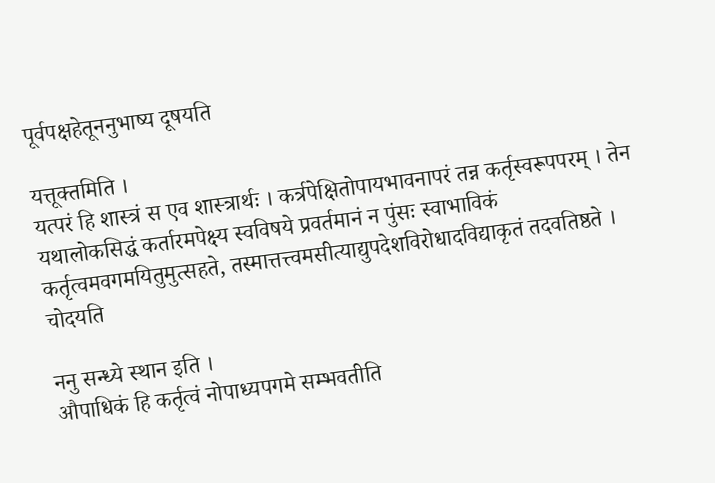पूर्वपक्षहेतूननुभाष्य दूषयति

यत्तूक्तमिति ।
यत्परं हि शास्त्रं स एव शास्त्रार्थः । कर्त्रपेक्षितोपायभावनापरं तन्न कर्तृस्वरूपपरम् । तेन यथालोकसिद्धं कर्तारमपेक्ष्य स्वविषये प्रवर्तमानं न पुंसः स्वाभाविकं कर्तृत्वमवगमयितुमुत्सहते, तस्मात्तत्त्वमसीत्याद्युपदेशविरोधादविद्याकृतं तदवतिष्ठते । चोदयति

ननु सन्ध्ये स्थान इति ।
औपाधिकं हि कर्तृत्वं नोपाध्यपगमे सम्भवतीति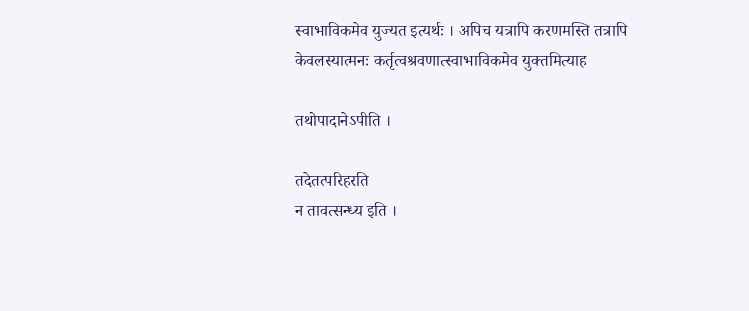स्वाभाविकमेव युज्यत इत्यर्थः । अपिच यत्रापि करणमस्ति तत्रापि केवलस्यात्मनः कर्तृत्वश्रवणात्स्वाभाविकमेव युक्तमित्याह

तथोपादानेऽपीति ।

तदेतत्परिहरति
न तावत्सन्ध्य इति ।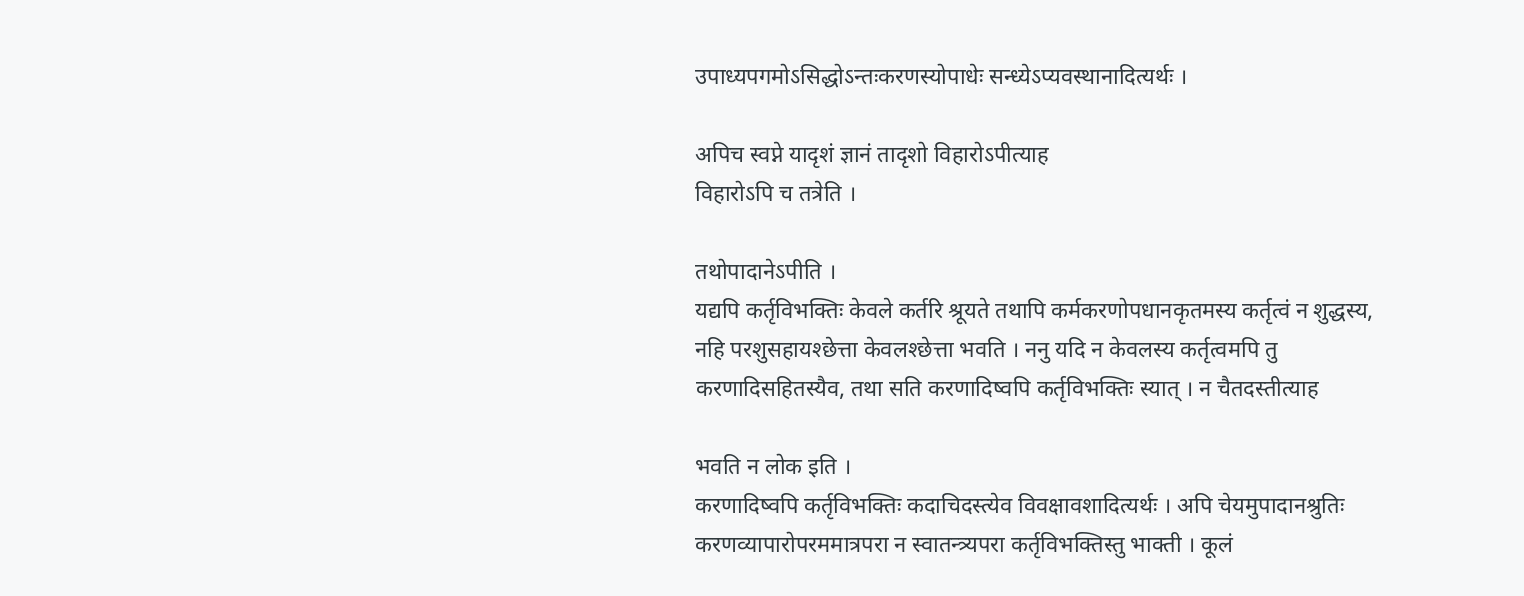उपाध्यपगमोऽसिद्धोऽन्तःकरणस्योपाधेः सन्ध्येऽप्यवस्थानादित्यर्थः ।

अपिच स्वप्ने यादृशं ज्ञानं तादृशो विहारोऽपीत्याह
विहारोऽपि च तत्रेति ।

तथोपादानेऽपीति ।
यद्यपि कर्तृविभक्तिः केवले कर्तरि श्रूयते तथापि कर्मकरणोपधानकृतमस्य कर्तृत्वं न शुद्धस्य, नहि परशुसहायश्छेत्ता केवलश्छेत्ता भवति । ननु यदि न केवलस्य कर्तृत्वमपि तु करणादिसहितस्यैव, तथा सति करणादिष्वपि कर्तृविभक्तिः स्यात् । न चैतदस्तीत्याह

भवति न लोक इति ।
करणादिष्वपि कर्तृविभक्तिः कदाचिदस्त्येव विवक्षावशादित्यर्थः । अपि चेयमुपादानश्रुतिः करणव्यापारोपरममात्रपरा न स्वातन्त्र्यपरा कर्तृविभक्तिस्तु भाक्ती । कूलं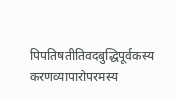पिपतिषतीतिवदबुद्धिपूर्वकस्य करणव्यापारोपरमस्य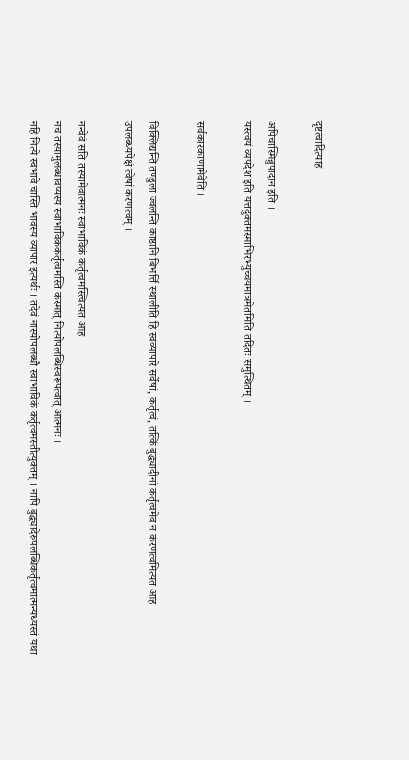दृष्टत्वादित्याह

अपिचास्मिन्नुपादान इति ।
यस्त्वयं व्यपदेश इति यत्तदुक्तमस्माभिरभ्युच्चयमात्रमेतमिति तदितः समुत्थितम् ।

सर्वकारकाणामेवेति ।

विक्लिद्यन्ति तण्डुला ज्वलन्ति काष्ठानि बिभर्त्ति स्थालीति हि स्वव्यापारे सर्वेषां, कर्तृत्वं, तत्किं बुद्ध्यादीनां कर्तृत्वमेव न करणत्वमित्यत आह
उपलब्ध्यपेक्षं त्वेषां करणत्वम् ।

नन्वेवं सति तस्यामेवात्मनः स्वाभाविकं कर्तृत्वमस्त्वित्यत आह
नच तस्यामुलब्धावप्यस्य स्वाभाविककर्तृत्वमस्ति कस्मात् नित्योपलब्धिस्वरूपत्वात् आत्मनः ।
नहि नित्ये स्वभावे चास्ति भावस्य व्यापार इत्यर्थः । तदेवं नास्योपलब्धौ स्वाभाविकं कर्तृत्वमस्तीत्युक्तम् । नापि बुद्ध्यादेरुपलब्धिकर्तृत्वमात्मन्यध्यस्तं यथा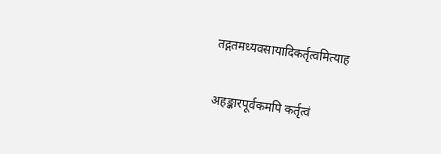तद्गतमध्यवसायादिकर्तृत्वमित्याह

अहङ्कारपूर्वकमपि कर्तृत्वं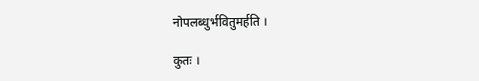नोपलब्धुर्भवितुमर्हति ।

कुतः ।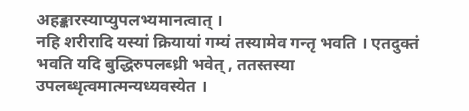अहङ्कारस्याप्युपलभ्यमानत्वात् ।
नहि शरीरादि यस्यां क्रियायां गम्यं तस्यामेव गन्तृ भवति । एतदुक्तं भवति यदि बुद्धिरुपलब्ध्री भवेत् , ततस्तस्या उपलब्धृत्वमात्मन्यध्यवस्येत ।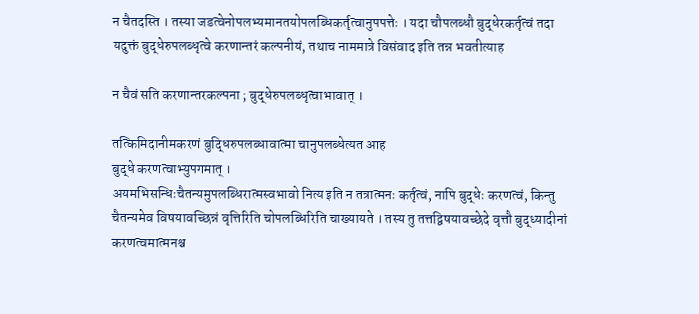न चैतदस्ति । तस्या जडत्वेनोपलभ्यमानतयोपलब्धिकर्तृत्वानुपपत्तेः । यदा चौपलब्धौ बुद्धेरकर्तृत्वं तदा यदुक्तं बुद्धेरुपलब्धृत्वे करणान्तरं कल्पनीयं, तथाच नाममात्रे विसंवाद इति तन्न भवतीत्याह

न चैवं सति करणान्तरकल्पना ; बुद्धेरुपलब्धृत्वाभावात् ।

तत्किमिदानीमकरणं बुद्धिरुपलब्धावात्मा चानुपलब्धेत्यत आह
बुद्धे करणत्वाभ्युपगमात् ।
अयमभिसन्धिःचैतन्यमुपलब्धिरात्मस्वभावो नित्य इति न तत्रात्मनः कर्तृत्वं, नापि बुद्धेः करणत्वं, किन्तु चैतन्यमेव विषयावच्छिन्नं वृत्तिरिति चोपलब्धिरिति चाख्यायते । तस्य तु तत्तद्विषयावच्छेदे वृत्तौ बुद्ध्यादीनां करणत्वमात्मनश्च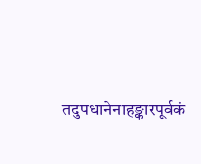तदुपधानेनाहङ्कारपूर्वकं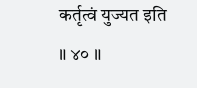कर्तृत्वं युज्यत इति ॥ ४० ॥